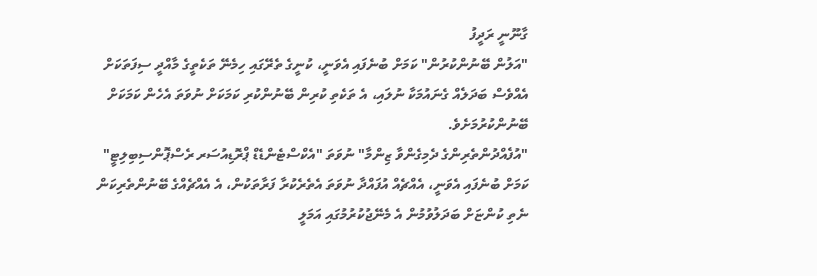ގާނޫނީ ރަދީފު
"އަލުން ބޭނުންކުރުން" ކަމަށް ބުނެފައި އެވަނީ، ކުނީގެ ތެރޭގައި ހިމެނޭ ތަކެތީގެ މާއްދީ ސިފަތަކަށް އެއްވެސް ބަދަލެއް ގެނައުމަކާ ނުލައި، އެ ތަކެތި ކުރިން ބޭނުންކުރި ކަމަކަށް ނުވަތަ އެހެން ކަމަކަށް ބޭނުންކުރުމަށެވެ.
"އުފެއްދުންތެރިންގެ ދެމިގެންވާ ޒިންމާ" ނުވަތަ "އެކްސްޓެންޑެޑް ޕްރޮޑިއުސަރ ރެސްޕޮންސިބިލިޓީ" ކަމަށް ބުނެފައި އެވަނީ، އެއްޗެއް އުފައްދާ ނުވަތަ އެތެރެކުރާ ފަރާތަކުން، އެ އެއްޗެއްގެ ބޭނުންތެރިކަން ނެތި ކުންޏަށް ބަދަލުވުމުން އެ މެނޭޖުކުރުމުގައި އަމަލީ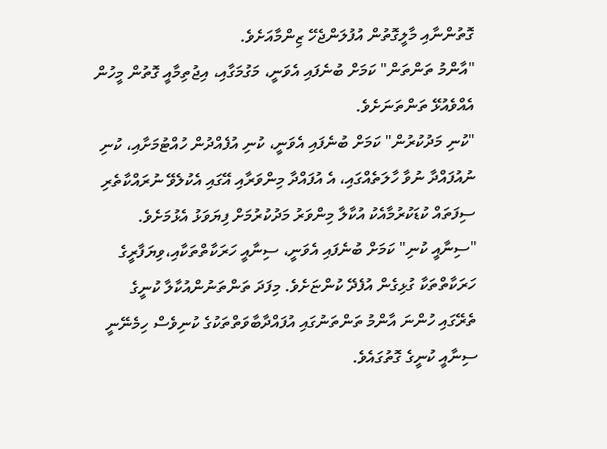ގޮތުންނާއި މާލީގޮތުން އުފުލަންޖެހޭ ޒިންމާއަށެވެ.
"އާންމު ތަންތަން" ކަމަށް ބުނެފައި އެވަނީ، މަގުމަގާއި، އިޖުތިމާއީ ގޮތުން މީހުން އެއްވެއުޅޭ ތަންތަނަށެވެ.
"ކުނި މަދުކުރުން" ކަމަށް ބުނެފައި އެވަނީ، ކުނި އުފެއްދުން ހުއްޓުމަށާއި، ކުނި ނުއުފައްދާ ނުވާ ހާލަތެއްގައި، އެ އުފައްދާ މިންވަރާއި އޭގައި އެކުލެވޭ ނުރައްކާތެރި ސިފަތައް ކުޑަކުރުމާއެކު އުކާލާ މިންވަރު މަދުކުރުމަށް ފިޔަވަޅު އެޅުމަށެވެ.
"ސިނާއީ ކުނި" ކަމަށް ބުނެފައި އެވަނީ، ސިނާއީ ހަރަކާތްތަކާއި،ވިޔަފާރީގެ ހަރަކާތްތަކާ ގުޅިގެން އުފެދޭ ކުންޏަށެވެ. މިފަދަ ތަންތަނުންއުކާލާ ކުނީގެ ތެރޭގައި ހުންނަ އާންމު ތަންތަނުގައި އުފައްދާބާވަތްތަކުގެ ކުނިވެސް ހިމެނޭނީ ސިނާއީ ކުނީގެ ގޮތުގައެވެ.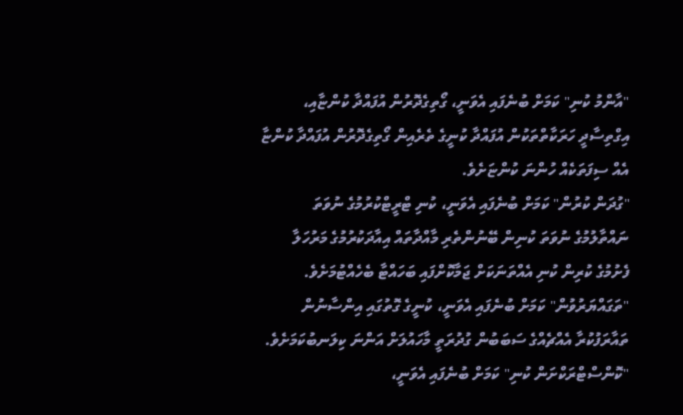"އާންމު ކުނި" ކަމަށް ބުނެފައި އެވަނީ، ގޯތިގެދޮރުން އުފައްދާ ކުންޏާއި، އިގްތިސާދީ ހަރަކާތްތަކުން އުފައްދާ ކުނީގެ ތެރެއިން ގޯތިގެދޮރުން އުފައްދާ ކުންޏާ އެއް ސިފަތަކެއް ހުންނަ ކުންޏަށެވެ.
"ގުދަން ކުރުން" ކަމަށް ބުނެފައި އެވަނީ، ކުނި ޓްރީޓްކުރުމުގެ ނުވަތަ ނައްތާލުމުގެ ނުވަތަ ކުނިން ބޭނުންތެރި މާއްދާތައް އިއާދަކުރުމުގެ މަރުހަލާ ފެށުމުގެ ކުރިން ކުނި އެއްތަނަކަށް ޖަމާކޮށްފައި ބަހައްޓާ ބެހެއްޓުމަށެވެ.
"ތަގައްޔަރުވުން" ކަމަށް ބުނެފައި އެވަނީ، ކުނީގެ ގޮތުގައި އިންސާނުން ތައާރަފުކުރާ އެއްޗެއްގެ ސަބަބުން ގުދުރަތީ މާހައުލަށް އަންނަ ކިލަނބުކަމަށެވެ.
"ކޮންސްޓްރަކްށަން ކުނި" ކަމަށް ބުނެފައި އެވަނީ،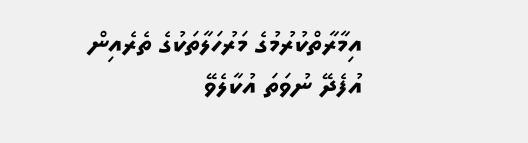އިމާރާތްކުރުމުގެ މަރުހަލާތަކުގެ ތެރެއިން އުފެދޭ ނުވަތަ އުކާލެވޭ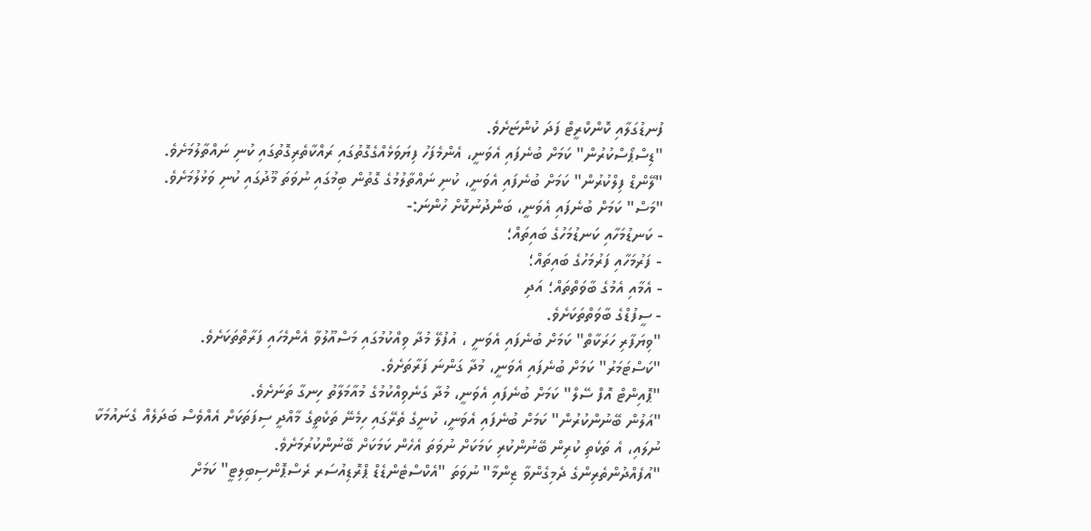ފުނޑުގަލާއި ކޮންކްރީޓް ފަދަ ކުންޏަށެވެ.
"ޑިސްޕޯސްކުރުން" ކަމަށް ބުނެފައި އެވަނީ، އެންމެފަހު ފިޔަވަޅެއްގެގޮތުގައި ރައްކާތެރިގޮތުގައި ކުނި ނައްތާލުމަށެވެ.
"ލޭންޑް ފިލްކުރުން" ކަމަށް ބުނެފައި އެވަނީ، ކުނި ނައްތާލުމުގެ ގޮތުން ބިމުގައި ނުވަތަ މޫދުގައި ކުނި ވަޅުލުމަށެވެ.
"މަސް" ކަމަށް ބުނެފައި އެވަނީ، ބަންދުނުކޮށް ހުންނަ:-
- ކަނޑުމަހާއި ކަނޑުމަހުގެ ބައިތައް؛
- ފަރުމަހާއި ފަރުމަހުގެ ބައިތައް؛
- އެމާއި އެމުގެ ބާވަތްތައް؛ އަދި
- ސީފުޑްގެ ބާވަތްތަކަށެވެ.
"ވިޔަފާރި ހަރަކާތް" ކަމަށް ބުނެފައި އެވަނީ ، އުފުލޭ މުދާ ވިއްކުމުގައި މަސްއޫލުވާ އެންމެހައި ފަރާތްތަކަށެވެ.
"ކަސްޓަމަރު" ކަމަށް ބުނެފައި އެވަނީ، މުދާ ގަންނަ ފަރާތަށެވެ.
"ޕޮއިންޓް އޮފް ސޭލް" ކަމަށް ބުނެފައި އެވަނީ، މުދާ ގަނެވިއްކުމުގެ މުއާމަލާތު ހިނގާ ތަނަށެވެ.
"އަލުން ބޭނުންކުރުން" ކަމަށް ބުނެފައި އެވަނީ، ކުނީގެ ތެރޭގައި ހިމެނޭ ތަކެތީގެ މާއްދީ ސިފަތަކަށް އެއްވެސް ބަދަލެއް ގެނައުމަކާ ނުލައި، އެ ތަކެތި ކުރިން ބޭނުންކުރި ކަމަކަށް ނުވަތަ އެހެން ކަމަކަށް ބޭނުންކުރުމަށެވެ.
"އުފެއްދުންތެރިންގެ ދެމިގެންވާ ޒިންމާ" ނުވަތަ "އެކްސްޓެންޑެޑް ޕްރޮޑިއުސަރ ރެސްޕޮންސިބިލިޓީ" ކަމަށް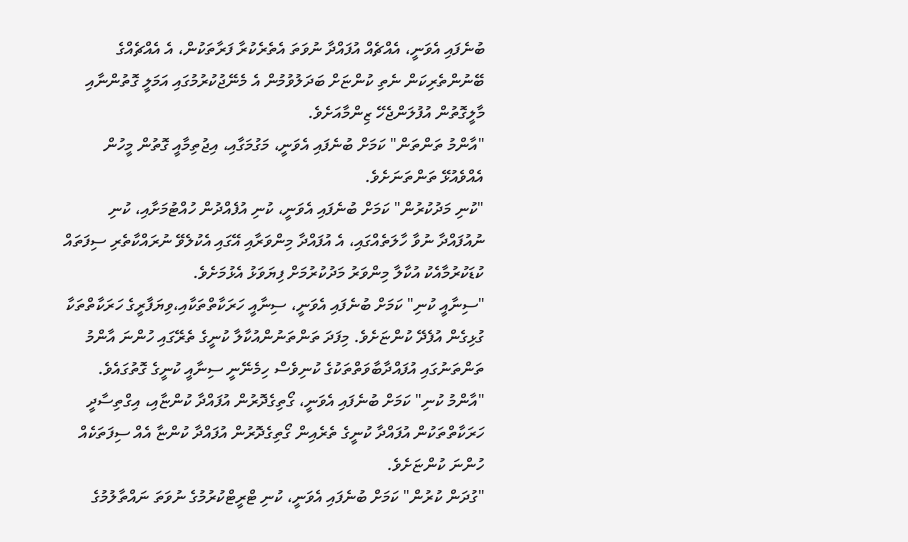ބުނެފައި އެވަނީ، އެއްޗެއް އުފައްދާ ނުވަތަ އެތެރެކުރާ ފަރާތަކުން، އެ އެއްޗެއްގެ ބޭނުންތެރިކަން ނެތި ކުންޏަށް ބަދަލުވުމުން އެ މެނޭޖުކުރުމުގައި އަމަލީ ގޮތުންނާއި މާލީގޮތުން އުފުލަންޖެހޭ ޒިންމާއަށެވެ.
"އާންމު ތަންތަން" ކަމަށް ބުނެފައި އެވަނީ، މަގުމަގާއި، އިޖުތިމާއީ ގޮތުން މީހުން އެއްވެއުޅޭ ތަންތަނަށެވެ.
"ކުނި މަދުކުރުން" ކަމަށް ބުނެފައި އެވަނީ، ކުނި އުފެއްދުން ހުއްޓުމަށާއި، ކުނި ނުއުފައްދާ ނުވާ ހާލަތެއްގައި، އެ އުފައްދާ މިންވަރާއި އޭގައި އެކުލެވޭ ނުރައްކާތެރި ސިފަތައް ކުޑަކުރުމާއެކު އުކާލާ މިންވަރު މަދުކުރުމަށް ފިޔަވަޅު އެޅުމަށެވެ.
"ސިނާއީ ކުނި" ކަމަށް ބުނެފައި އެވަނީ، ސިނާއީ ހަރަކާތްތަކާއި،ވިޔަފާރީގެ ހަރަކާތްތަކާ ގުޅިގެން އުފެދޭ ކުންޏަށެވެ. މިފަދަ ތަންތަނުންއުކާލާ ކުނީގެ ތެރޭގައި ހުންނަ އާންމު ތަންތަނުގައި އުފައްދާބާވަތްތަކުގެ ކުނިވެސް ހިމެނޭނީ ސިނާއީ ކުނީގެ ގޮތުގައެވެ.
"އާންމު ކުނި" ކަމަށް ބުނެފައި އެވަނީ، ގޯތިގެދޮރުން އުފައްދާ ކުންޏާއި، އިގްތިސާދީ ހަރަކާތްތަކުން އުފައްދާ ކުނީގެ ތެރެއިން ގޯތިގެދޮރުން އުފައްދާ ކުންޏާ އެއް ސިފަތަކެއް ހުންނަ ކުންޏަށެވެ.
"ގުދަން ކުރުން" ކަމަށް ބުނެފައި އެވަނީ، ކުނި ޓްރީޓްކުރުމުގެ ނުވަތަ ނައްތާލުމުގެ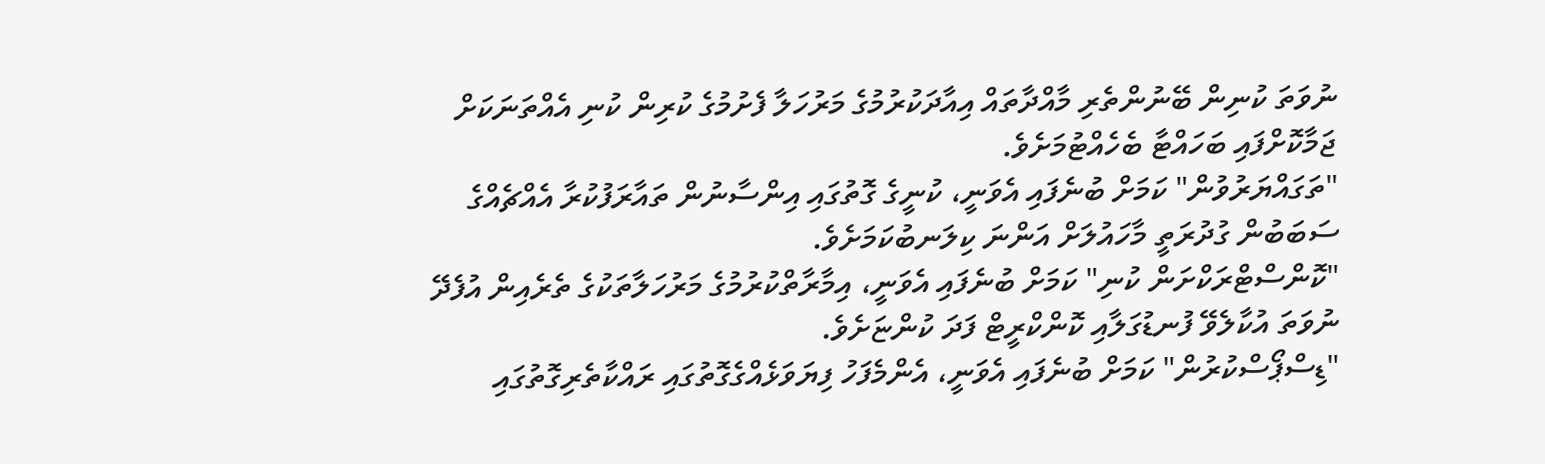ނުވަތަ ކުނިން ބޭނުންތެރި މާއްދާތައް އިއާދަކުރުމުގެ މަރުހަލާ ފެށުމުގެ ކުރިން ކުނި އެއްތަނަކަށް ޖަމާކޮށްފައި ބަހައްޓާ ބެހެއްޓުމަށެވެ.
"ތަގައްޔަރުވުން" ކަމަށް ބުނެފައި އެވަނީ، ކުނީގެ ގޮތުގައި އިންސާނުން ތައާރަފުކުރާ އެއްޗެއްގެ ސަބަބުން ގުދުރަތީ މާހައުލަށް އަންނަ ކިލަނބުކަމަށެވެ.
"ކޮންސްޓްރަކްށަން ކުނި" ކަމަށް ބުނެފައި އެވަނީ، އިމާރާތްކުރުމުގެ މަރުހަލާތަކުގެ ތެރެއިން އުފެދޭ ނުވަތަ އުކާލެވޭ ފުނޑުގަލާއި ކޮންކްރީޓް ފަދަ ކުންޏަށެވެ.
"ޑިސްޕޯސްކުރުން" ކަމަށް ބުނެފައި އެވަނީ، އެންމެފަހު ފިޔަވަޅެއްގެގޮތުގައި ރައްކާތެރިގޮތުގައި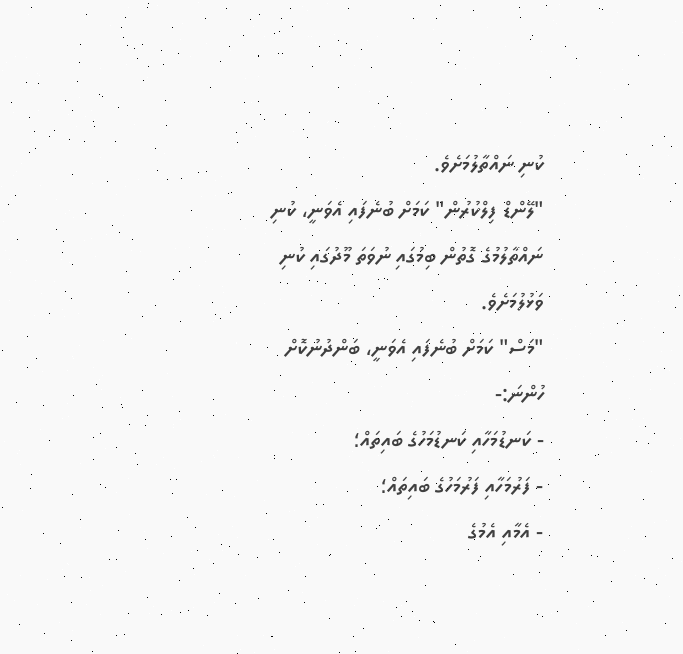ކުނި ނައްތާލުމަށެވެ.
"ލޭންޑް ފިލްކުރުން" ކަމަށް ބުނެފައި އެވަނީ، ކުނި ނައްތާލުމުގެ ގޮތުން ބިމުގައި ނުވަތަ މޫދުގައި ކުނި ވަޅުލުމަށެވެ.
"މަސް" ކަމަށް ބުނެފައި އެވަނީ، ބަންދުނުކޮށް ހުންނަ:-
- ކަނޑުމަހާއި ކަނޑުމަހުގެ ބައިތައް؛
- ފަރުމަހާއި ފަރުމަހުގެ ބައިތައް؛
- އެމާއި އެމުގެ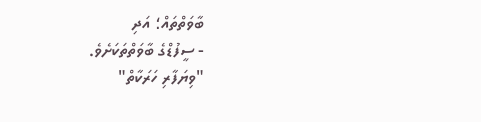ބާވަތްތައް؛ އަދި
- ސީފުޑްގެ ބާވަތްތަކަށެވެ.
"ވިޔަފާރި ހަރަކާތް"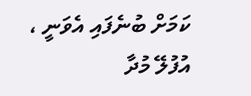ކަމަށް ބުނެފައި އެވަނީ ، އުފުލޭ މުދާ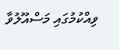ވިއްކުމުގައި މަސްއޫލުވާ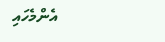އެންމެހައި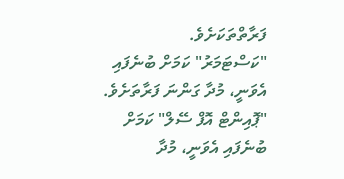ފަރާތްތަކަށެވެ.
"ކަސްޓަމަރު" ކަމަށް ބުނެފައި އެވަނީ، މުދާ ގަންނަ ފަރާތަށެވެ.
"ޕޮއިންޓް އޮފް ސޭލް" ކަމަށް ބުނެފައި އެވަނީ، މުދާ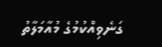ގަނެވިއްކުމުގެ މުއާމަލާތު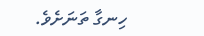ހިނގާ ތަނަށެވެ.